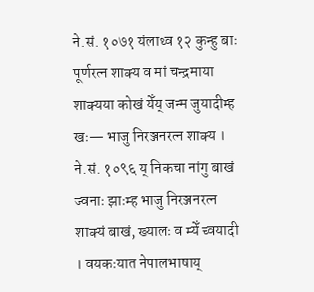ने.सं. १०७१ यंलाथ्व १२ कुन्हु बाः पूर्णरत्न शाक्य व मां चन्द्रमाया शाक्यया कोखं येँय् जन्म जुयादीम्ह खः— भाजु निरञ्जनरत्न शाक्य । ने.सं. १०९६ य् निकचा नांगु बाखं ज्वनाः झाःम्ह भाजु निरञ्जनरत्न शाक्यं बाखं, ख्यालः व म्येँ च्वयादी । वयकःयात नेपालभाषाय्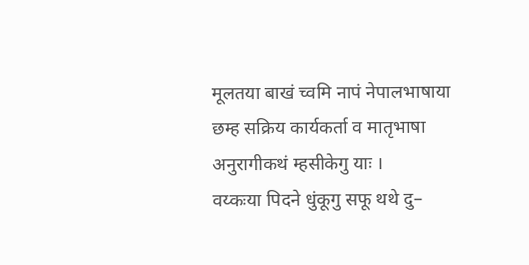मूलतया बाखं च्वमि नापं नेपालभाषाया छम्ह सक्रिय कार्यकर्ता व मातृभाषा अनुरागीकथं म्हसीकेगु याः ।
वय्कःया पिदने धुंकूगु सफू थथे दु–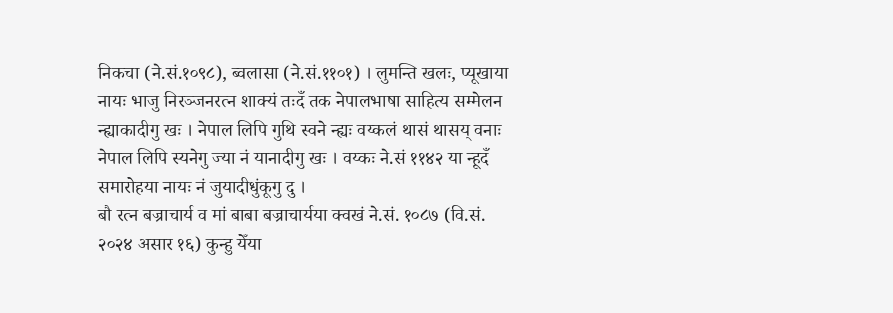निकचा (ने.सं.१०९८), ब्वलासा (ने.सं.११०१) । लुमन्ति खलः, प्यूखाया नायः भाजु निरञ्जनरत्न शाक्यं तःदँ तक नेपालभाषा साहित्य सम्मेलन न्ह्याकादीगु खः । नेपाल लिपि गुथि स्वने न्ह्यः वय्कलं थासं थासय् वनाः नेपाल लिपि स्यनेगु ज्या नं यानादीगु खः । वय्कः ने.सं ११४२ या न्हूदँ समारोहया नायः नं जुयादीधुंकूगु दु ।
बौ रत्न बज्राचार्य व मां बाबा बज्राचार्यया क्वखं ने.सं. १०८७ (वि.सं. २०२४ असार १६) कुन्हु येँया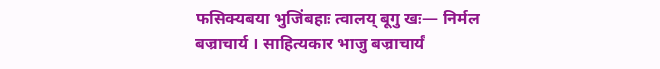फसिक्यबया भुजिंबहाः त्वालय् बूगु खः— निर्मल बज्राचार्य । साहित्यकार भाजु बज्राचार्यं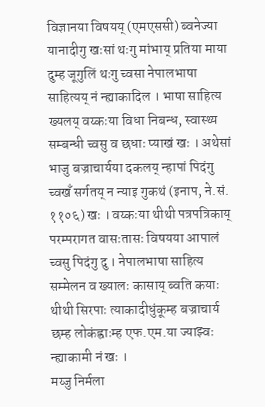विज्ञानया विषयय् (एमएससी) ब्वनेज्या यानादीगु खःसां थःगु मांभाय् प्रतिया माया दुम्ह जूगुलिं थःगु च्वसा नेपालभाषा साहित्यय् नं न्ह्याकादिल । भाषा साहित्य ख्यलय् वय्कःया विधा निबन्ध, स्वास्थ्य सम्बन्धी च्वसु व छधाः प्याखं खः । अथेसां भाजु बज्राचार्यया दकलय् न्हापां पिदंगु च्वखँ सर्गतय् न न्याइ गुकथं (इनाप, ने.सं. ११०६) खः । वय्कःया थीथी पत्रपत्रिकाय् परम्परागत वासःतासः विषयया आपालं च्वसु पिदंगु दु । नेपालभाषा साहित्य सम्मेलन व ख्यालः कासाय् ब्वति कयाः थीथी सिरपाः त्याकादीधुंकूम्ह बज्राचार्य छम्ह लोकंह्वाःम्ह एफ.एम.या ज्याझ्वः न्ह्याकामी नं खः ।
मय्जु निर्मला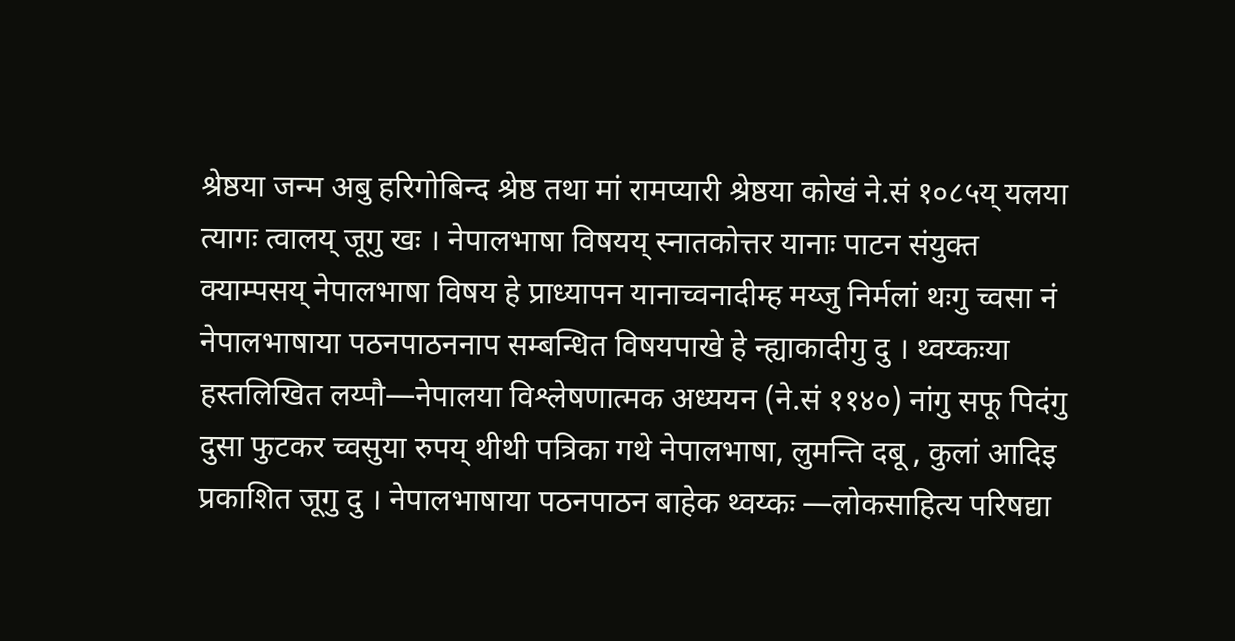श्रेष्ठया जन्म अबु हरिगोबिन्द श्रेष्ठ तथा मां रामप्यारी श्रेष्ठया कोखं ने.सं १०८५य् यलया त्यागः त्वालय् जूगु खः । नेपालभाषा विषयय् स्नातकोत्तर यानाः पाटन संयुक्त क्याम्पसय् नेपालभाषा विषय हे प्राध्यापन यानाच्वनादीम्ह मय्जु निर्मलां थःगु च्वसा नं नेपालभाषाया पठनपाठननाप सम्बन्धित विषयपाखे हे न्ह्याकादीगु दु । थ्वय्कःया हस्तलिखित लय्पौ—नेपालया विश्लेषणात्मक अध्ययन (ने.सं ११४०) नांगु सफू पिदंगु दुसा फुटकर च्वसुया रुपय् थीथी पत्रिका गथे नेपालभाषा, लुमन्ति दबू , कुलां आदिइ प्रकाशित जूगु दु । नेपालभाषाया पठनपाठन बाहेक थ्वय्कः —लोकसाहित्य परिषद्या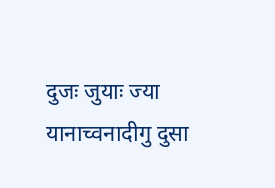दुजः जुयाः ज्या यानाच्वनादीगु दुसा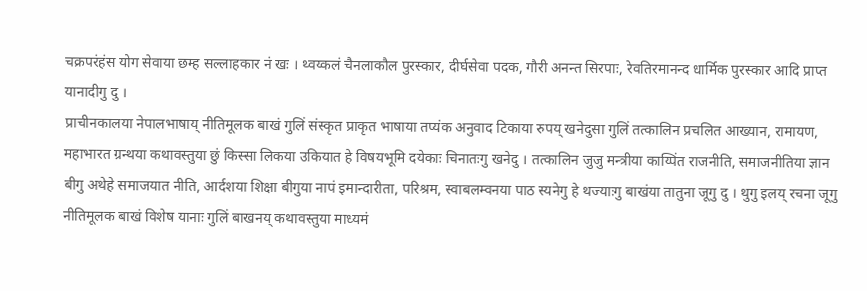चक्रपरंहंस योग सेवाया छम्ह सल्लाहकार नं खः । थ्वय्कलं चैनलाकौल पुरस्कार, दीर्घसेवा पदक, गौरी अनन्त सिरपाः, रेवतिरमानन्द धार्मिक पुरस्कार आदि प्राप्त यानादीगु दु ।
प्राचीनकालया नेपालभाषाय् नीतिमूलक बाखं गुलिं संस्कृत प्राकृत भाषाया तप्यंक अनुवाद टिकाया रुपय् खनेदुसा गुलिं तत्कालिन प्रचलित आख्यान, रामायण, महाभारत ग्रन्थया कथावस्तुया छुं किस्सा लिकया उकियात हे विषयभूमि दयेकाः चिनातःगु खनेदु । तत्कालिन जुजु मन्त्रीया काय्पिंत राजनीति, समाजनीतिया ज्ञान बीगु अथेहे समाजयात नीति, आर्दशया शिक्षा बीगुया नापं इमान्दारीता, परिश्रम, स्वाबलम्वनया पाठ स्यनेगु हे थज्याःगु बाखंया तातुना जूगु दु । थुगु इलय् रचना जूगु नीतिमूलक बाखं विशेष यानाः गुलिं बाखनय् कथावस्तुया माध्यमं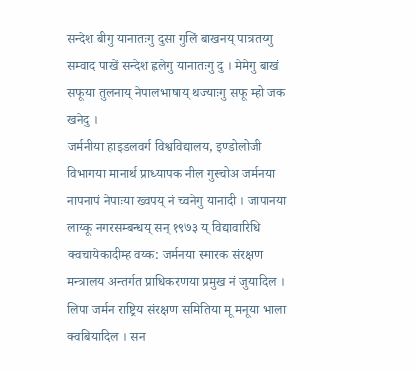सन्देश बीगु यानातःगु दुसा गुलिं बाखनय् पात्रतय्गु सम्वाद पाखें सन्देश ह्वलेगु यानातःगु दु । मेमेगु बाखं सफूया तुलनाय् नेपालभाषाय् थज्याःगु सफू म्हो जक खनेदु ।
जर्मनीया हाइडलवर्ग विश्वविद्यालय, इण्डोलोजी विभागया मानार्थ प्राध्यापक नील गुस्चोअ जर्मनया नापनापं नेपाःया ख्वपय् नं च्वनेगु यानादी । जापानया लाय्कू नगरसम्बन्धय् सन् १९७३ य् विद्यावारिधि क्वचायेकादीम्ह वय्क: जर्मनया स्मारक संरक्षण मन्त्रालय अन्तर्गत प्राधिकरणया प्रमुख नं जुयादिल । लिपा जर्मन राष्ट्रिय संरक्षण समितिया मू मनूया भाला क्वबियादिल । सन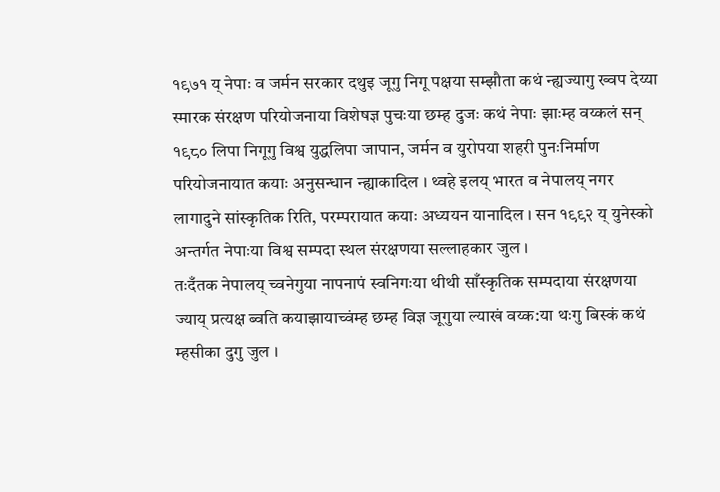१९७१ य् नेपाः व जर्मन सरकार दथुइ जूगु निगू पक्षया सम्झौता कथं न्ह्यज्यागु ख्वप देय्या स्मारक संरक्षण परियोजनाया विशेषज्ञ पुचःया छम्ह दुजः कथं नेपाः झाःम्ह वय्कलं सन् १९८० लिपा निगूगु विश्व युद्धलिपा जापान, जर्मन व युरोपया शहरी पुनःनिर्माण परियोजनायात कयाः अनुसन्धान न्ह्याकादिल । थ्वहे इलय् भारत व नेपालय् नगर लागादुने सांस्कृतिक रिति, परम्परायात कयाः अध्ययन यानादिल । सन १९९२ य् युनेस्को अन्तर्गत नेपाःया विश्व सम्पदा स्थल संरक्षणया सल्लाहकार जुल ।
तःदँतक नेपालय् च्वनेगुया नापनापं स्वनिगःया थीथी साँस्कृतिक सम्पदाया संरक्षणया ज्याय् प्रत्यक्ष ब्वति कयाझायाच्वंम्ह छम्ह विज्ञ जूगुया ल्याखं वय्क:या थःगु बिस्कं कथं म्हसीका दुगु जुल ।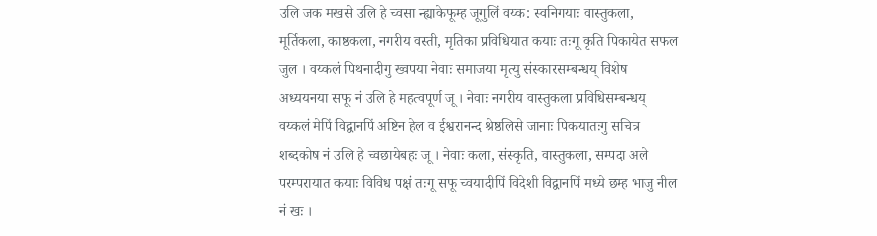उलि जक मखसे उलि हे च्वसा न्ह्याकेफूम्ह जूगुलिं वय्क: स्वनिगयाः वास्तुकला, मूर्तिकला, काष्ठकला, नगरीय वस्ती, मृतिका प्रविधियात कयाः तःगू कृति पिकायेत सफल जुल । वय्कलं पिथनादीगु ख्वपया नेवाः समाजया मृत्यु संस्कारसम्बन्धय् विशेष अध्ययनया सफू नं उलि हे महत्वपूर्ण जू । नेवाः नगरीय वास्तुकला प्रविधिसम्बन्धय् वय्कलं मेपिं विद्वानपिं अष्टिन हेल व ईश्वरानन्द श्रेष्ठलिसे जानाः पिकयातःगु सचित्र शब्दकोष नं उलि हे च्वछायेबहः जू । नेवाः कला, संस्कृति, वास्तुकला, सम्पदा अले परम्परायात कयाः विविध पक्षं तःगू सफू च्वयादीपिं विदेशी विद्वानपिं मध्ये छम्ह भाजु नील नं खः ।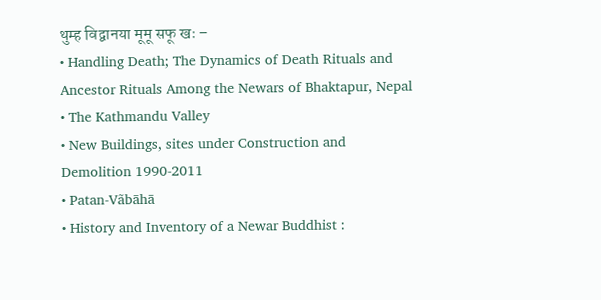थुम्ह विद्वानया मूमू सफू खः –
• Handling Death; The Dynamics of Death Rituals and Ancestor Rituals Among the Newars of Bhaktapur, Nepal
• The Kathmandu Valley
• New Buildings, sites under Construction and Demolition 1990-2011
• Patan-Vãbāhā
• History and Inventory of a Newar Buddhist :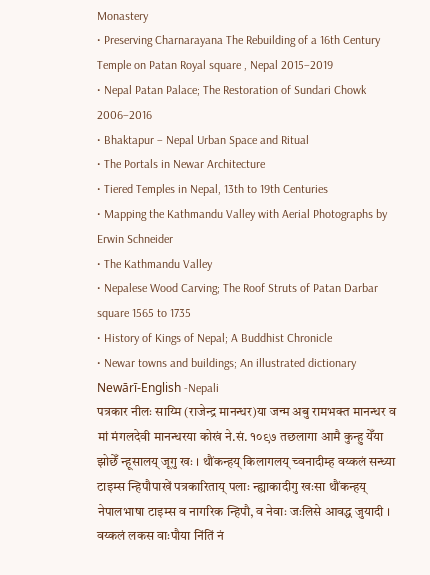Monastery
• Preserving Charnarayana The Rebuilding of a 16th Century Temple on Patan Royal square , Nepal 2015–2019
• Nepal Patan Palace; The Restoration of Sundari Chowk 2006–2016
• Bhaktapur – Nepal Urban Space and Ritual
• The Portals in Newar Architecture
• Tiered Temples in Nepal, 13th to 19th Centuries
• Mapping the Kathmandu Valley with Aerial Photographs by Erwin Schneider
• The Kathmandu Valley
• Nepalese Wood Carving; The Roof Struts of Patan Darbar square 1565 to 1735
• History of Kings of Nepal; A Buddhist Chronicle
• Newar towns and buildings; An illustrated dictionary Newārī-English -Nepali
पत्रकार नीलः साय्मि (राजेन्द्र मानन्धर)या जन्म अबु रामभक्त मानन्धर व मां मंगलदेवी मानन्धरया कोखं ने.सं. १०९७ तछलागा आमै कुन्हु येँया झोछेँ न्हूसालय् जूगु खः । थौंकन्हय् किलागलय् च्वनादीम्ह वय्कलं सन्ध्या टाइम्स न्हिपौपाखें पत्रकारिताय् पलाः न्ह्याकादीगु खःसा थौंकन्हय् नेपालभाषा टाइम्स व नागरिक न्हिपौ, व नेवाः जःलिसे आवद्ध जुयादी । वय्कलं लकस वाःपौया निंतिं नं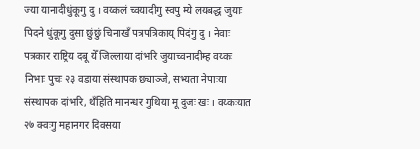ज्या यानादीधुंकूगु दु । वय्कलं च्वयादीगु स्वपु म्ये लयबद्ध जुयाः पिदने धुंकूगु दुसा छुंछुं चिनाखँ पत्रपत्रिकाय् पिदंगु दु । नेवाः पत्रकार राष्ट्रिय दबू येँ जिल्लाया दांभरि जुयाच्वनादीम्ह वय्कः निभाः पुचः २३ वडाया संस्थापक छ्याञ्जे, सभ्यता नेपाःया संस्थापक दांभरि, थँहिति मानन्धर गुथिया मू दुजः खः । वय्कःयात २७ क्वःगु महानगर दिवसया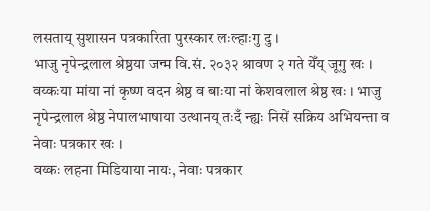लसताय् सुशासन पत्रकारिता पुरस्कार लःल्हाःगु दु ।
भाजु नृपेन्द्रलाल श्रेष्ठया जन्म वि.सं. २०३२ श्रावण २ गते येँय् जूगु खः । वय्कःया मांया नां कृष्ण वदन श्रेष्ठ व बाःया नां केशवलाल श्रेष्ठ खः । भाजु नृपेन्द्रलाल श्रेष्ठ नेपालभाषाया उत्थानय् तःदँ न्ह्यः निसें सक्रिय अभियन्ता व नेवाः पत्रकार खः ।
वय्कः लहना मिडियाया नायः, नेवाः पत्रकार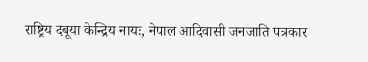राष्ट्रिय दबूया केन्द्रिय नायः, नेपाल आदिवासी जनजाति पत्रकार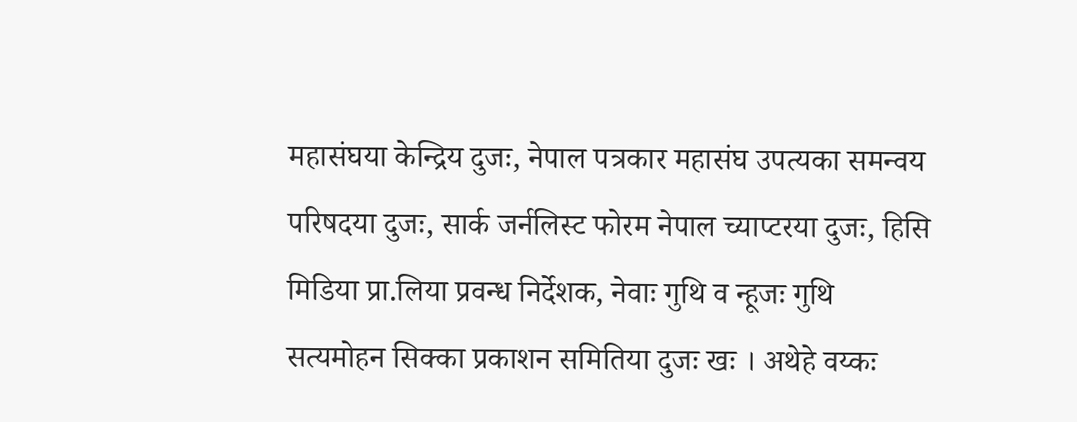महासंघया केन्द्रिय दुजः, नेपाल पत्रकार महासंघ उपत्यका समन्वय परिषदया दुजः, सार्क जर्नलिस्ट फोरम नेपाल च्याप्टरया दुजः, हिसि मिडिया प्रा.लिया प्रवन्ध निर्देशक, नेवाः गुथि व न्हूजः गुथि सत्यमोहन सिक्का प्रकाशन समितिया दुजः खः । अथेहे वय्कः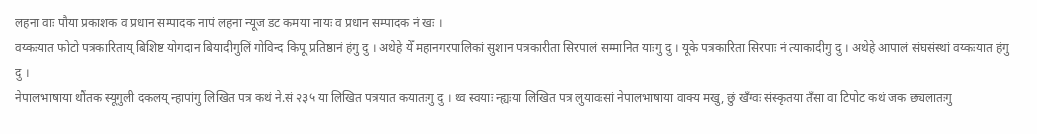लहना वाः पौया प्रकाशक व प्रधान सम्पादक नापं लहना न्यूज डट कमया नायः व प्रधान सम्पादक नं खः ।
वय्कःयात फोटो पत्रकारिताय् बिशिष्ट योगदान बियादीगुलिं गोविन्द किपू प्रतिष्ठानं हंगु दु । अथेहे येँ महानगरपालिकां सुशान पत्रकारीता सिरपालं सम्मानित याःगु दु । यूके पत्रकारिता सिरपाः नं त्याकादीगु दु । अथेहे आपालं संघसंस्थां वय्कःयात हंगु दु ।
नेपालभाषाया थौंतक स्यूगुली दकलय् न्हापांगु लिखित पत्र कथं ने.सं २३५ या लिखित पत्रयात कयातःगु दु । थ्व स्वयाः न्ह्यःया लिखित पत्र लुयावःसां नेपालभाषाया वाक्य मखु, छुं खँग्वः संस्कृतया तँसा वा टिपोट कथं जक छ्यलातःगु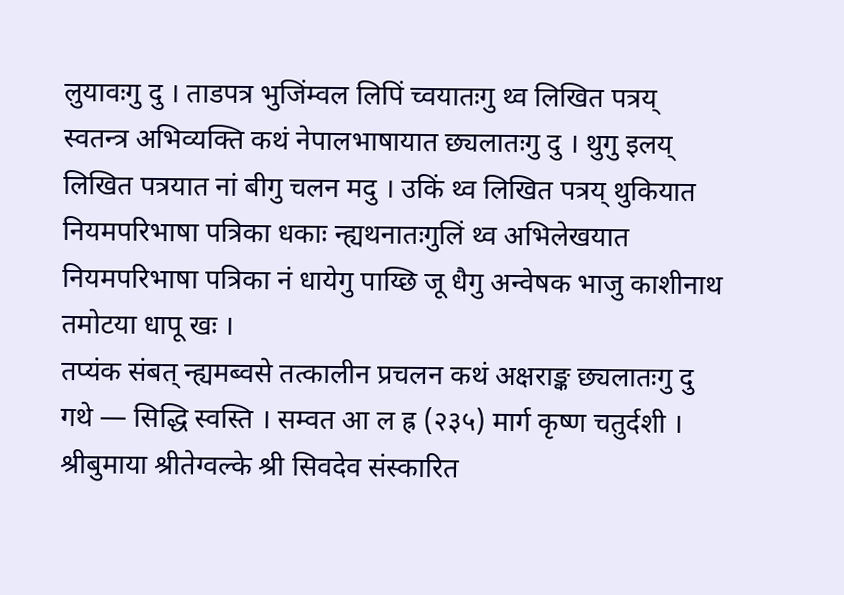लुयावःगु दु । ताडपत्र भुजिंम्वल लिपिं च्वयातःगु थ्व लिखित पत्रय् स्वतन्त्र अभिव्यक्ति कथं नेपालभाषायात छ्यलातःगु दु । थुगु इलय् लिखित पत्रयात नां बीगु चलन मदु । उकिं थ्व लिखित पत्रय् थुकियात नियमपरिभाषा पत्रिका धकाः न्ह्यथनातःगुलिं थ्व अभिलेखयात नियमपरिभाषा पत्रिका नं धायेगु पाय्छि जू धैगु अन्वेषक भाजु काशीनाथ तमोटया धापू खः ।
तप्यंक संबत् न्ह्यमब्वसे तत्कालीन प्रचलन कथं अक्षराङ्क छ्यलातःगु दु गथे — सिद्धि स्वस्ति । सम्वत आ ल ह्र (२३५) मार्ग कृष्ण चतुर्दशी । श्रीबुमाया श्रीतेग्वल्के श्री सिवदेव संस्कारित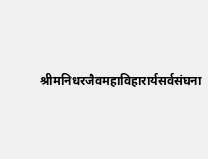श्रीमनिधरजैवमहाविहारार्यसर्वसंघना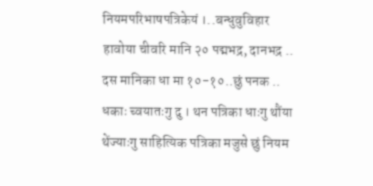नियमपरिभाषपत्रिकेयं ।..बन्धुवुविहार हावोया चीवरि मानि २० पद्मभद्र, दानभद्र .. दस मानिका धा मा १०-१०..छुं पनक .. धकाः च्वयातःगु दु । थन पत्रिका धाःगु थौंया थेंज्याःगु साहित्यिक पत्रिका मजुसे छुं नियम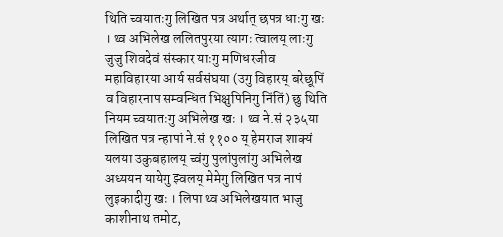थिति च्वयातःगु लिखित पत्र अर्थात् छपत्र धाःगु खः । थ्व अभिलेख ललितपुरया त्यागः त्वालय् लाःगु जुजु शिवदेवं संस्कार याःगु मणिधरजीव महाविहारया आर्य सर्वसंघया (उगु विहारय् बरेछूपिं व विहारनाप सम्वन्धित भिक्षुपिनिगु निंतिं) छु थिति नियम च्वयातःगु अभिलेख खः । थ्व ने.सं २३५या लिखित पत्र न्हापां ने.सं ११०० य् हेमराज शाक्यं यलया उकुबहालय् च्वंगु पुलांपुलांगु अभिलेख अध्ययन यायेगु झ्वलय् मेमेगु लिखित पत्र नापं लुइकादीगु खः । लिपा थ्व अभिलेखयात भाजु काशीनाथ तमोट,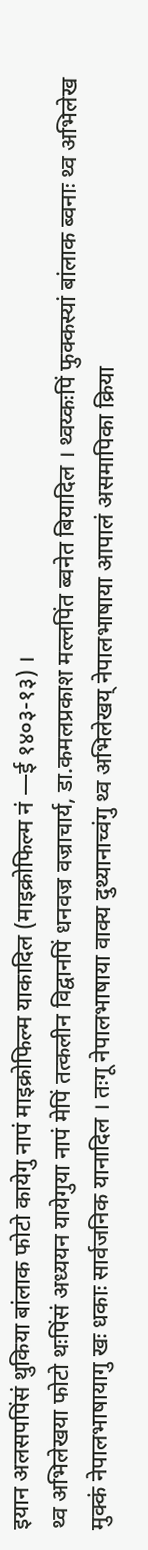इयान अलसपपिंसं थुकिया बांलाक फोटो कायेगु नापं माइक्रोफिल्म याकादिल (माइक्रोफिल्म नं —ई १४०३-१३) ।
थ्व अभिलेखया फोटो थःपिंसं अध्ययन यायेगुया नापं मेपिं तत्कलीन विद्वानपिं धनवज्र वज्राचार्य, डा.कमलप्रकाश मल्लपिंत ब्वनेत बियादिल । थ्वय्कःपिं फुक्कस्यां बांलाक ब्वनाः थ्व अभिलेख मुक्कं नेपालभाषायागु खः धकाः सार्वजनिक यानादिल । तःगू नेपालभाषाया वाक्य दुथ्यानाच्वंगु थ्व अभिलेखय् नेपालभाषाया आपालं असमापिका क्रिया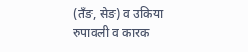(तँङ, सेङ) व उकिया रुपावली व कारक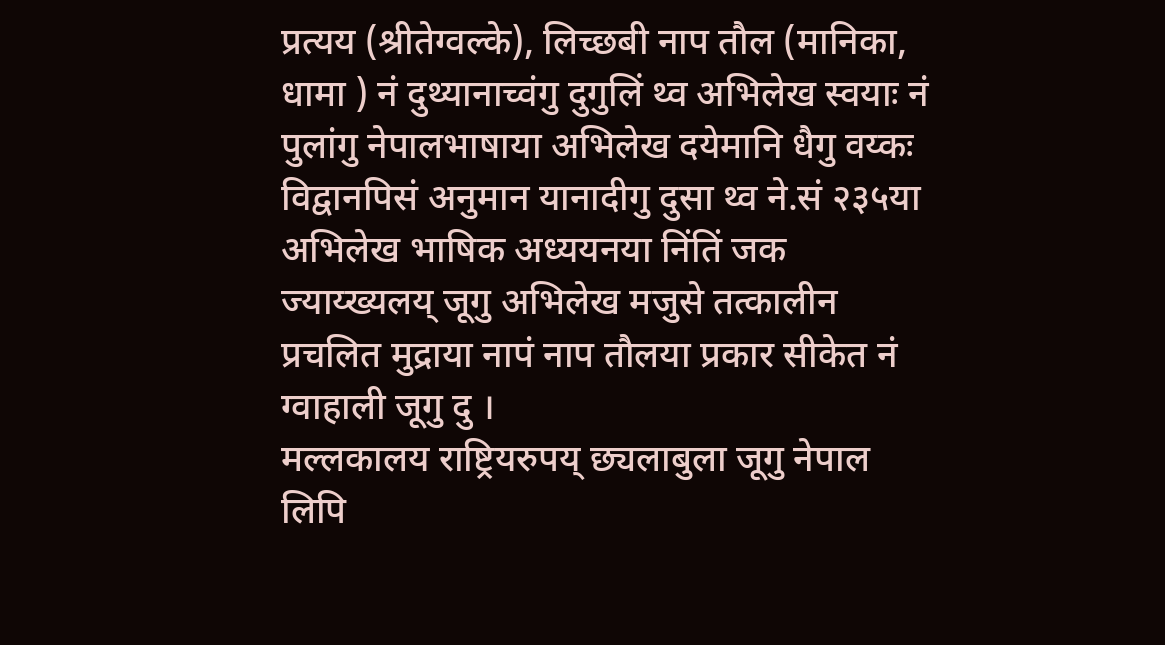प्रत्यय (श्रीतेग्वल्के), लिच्छबी नाप तौल (मानिका, धामा ) नं दुथ्यानाच्वंगु दुगुलिं थ्व अभिलेख स्वयाः नं पुलांगु नेपालभाषाया अभिलेख दयेमानि धैगु वय्कः विद्वानपिसं अनुमान यानादीगु दुसा थ्व ने.सं २३५या अभिलेख भाषिक अध्ययनया निंतिं जक ज्याय्ख्यलय् जूगु अभिलेख मजुसे तत्कालीन प्रचलित मुद्राया नापं नाप तौलया प्रकार सीकेत नं ग्वाहाली जूगु दु ।
मल्लकालय राष्ट्रियरुपय् छ्यलाबुला जूगु नेपाल लिपि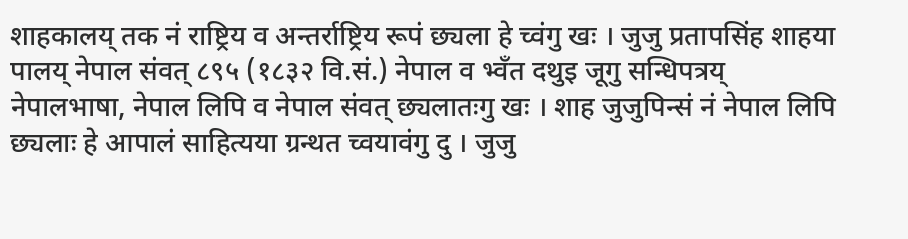शाहकालय् तक नं राष्ट्रिय व अन्तर्राष्ट्रिय रूपं छ्यला हे च्वंगु खः । जुजु प्रतापसिंह शाहया पालय् नेपाल संवत् ८९५ (१८३२ वि.सं.) नेपाल व भ्वँत दथुइ जूगु सन्धिपत्रय् नेपालभाषा, नेपाल लिपि व नेपाल संवत् छ्यलातःगु खः । शाह जुजुपिन्सं नं नेपाल लिपि छ्यलाः हे आपालं साहित्यया ग्रन्थत च्वयावंगु दु । जुजु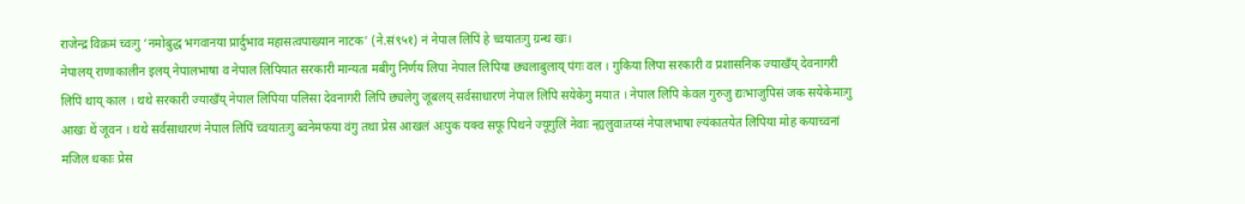राजेन्द्र विक्रमं च्वःगु ‘नमोबुद्ध भगवानया प्रार्दुभाव महासत्वपाख्यान नाटक’ (ने.सं९५१) नं नेपाल लिपिं हे च्वयातःगु ग्रन्थ खः।
नेपालय् राणाकालीन इलय् नेपालभाषा व नेपाल लिपियात सरकारी मान्यता मबीगु निर्णय लिपा नेपाल लिपिया छ्यलाबुलाय् पंगः वल । गुकिया लिपा सरकारी व प्रशासनिक ज्याखँय् देवनागरी लिपिं थाय् काल । थथे सरकारी ज्याखँय् नेपाल लिपिया पलिसा देवनागरी लिपि छ्यलेगु जूबलय् सर्वसाधारणं नेपाल लिपि सयेकेगु मयात । नेपाल लिपि केवल गुरुजु द्यःभाजुपिसं जक सयेकेमाःगु आखः थें जूवन । थथे सर्वसाधारणं नेपाल लिपिं च्वयातःगु ब्वनेमफया वंगु तथा प्रेस आखलं अःपुक यक्व सफू पिथने ज्यूगुलिं नेवाः न्ह्यलुवाःतय्सं नेपालभाषा ल्यंकातयेत लिपिया मोह कयाच्वनां मजिल धकाः प्रेस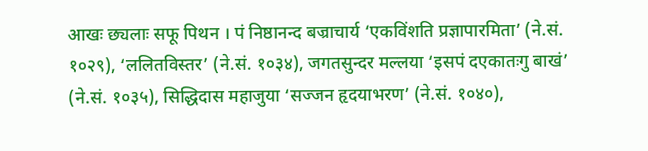आखः छ्यलाः सफू पिथन । पं निष्ठानन्द बज्राचार्य ‘एकविंशति प्रज्ञापारमिता’ (ने.सं. १०२९), ‘ललितविस्तर’ (ने.सं. १०३४), जगतसुन्दर मल्लया ‘इसपं दएकातःगु बाखं’ (ने.सं. १०३५), सिद्धिदास महाजुया ‘सज्जन हृदयाभरण’ (ने.सं. १०४०),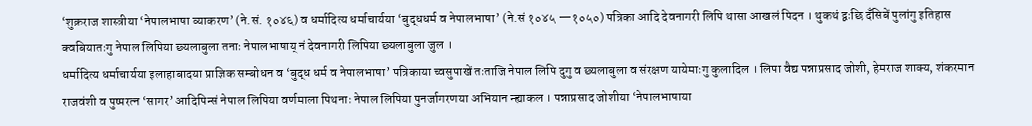‘शुक्रराज शास्त्रीया ‘नेपालभाषा व्याकरण’ (ने.सं. १०४६) व धर्मादित्य धर्माचार्यया ‘बुद्धधर्म व नेपालभाषा’ (ने.सं १०४५ —१०५०) पत्रिका आदि देवनागरी लिपि थासा आखलं पिदन । थुकथं द्वःछि दँसिबें पुलांगु इतिहास क्वबियातःगु नेपाल लिपिया छ्यलाबुला तनाः नेपालभाषाय् नं देवनागरी लिपिया छ्यलाबुला जुल ।
धर्मादित्य धर्माचार्यया इलाहाबादया प्राज्ञिक सम्बोधन व ‘बुद्ध धर्म व नेपालभाषा’ पत्रिकाया च्वसुपाखें तःताजि नेपाल लिपि दुगु व छ्यलाबुला व संरक्षण यायेमाःगु कुलादिल । लिपा वैद्य पन्नाप्रसाद जोशी, हेमराज शाक्य, शंकरमान राजवंशी व पुष्परत्न ‘सागर’ आदिपिन्सं नेपाल लिपिया वर्णमाला पिथनाः नेपाल लिपिया पुनर्जागरणया अभियान न्ह्याकल । पन्नाप्रसाद जोशीया ‘नेपालभाषाया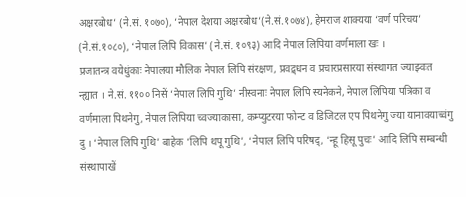अक्षरबोध’ (ने.सं. १०७०), ‘नेपाल देशया अक्षरबोध’(ने.सं.१०७४), हेमराज शाक्यया ‘वर्ण परिचय’ (ने.सं.१०८०), ‘नेपाल लिपि विकास’ (ने.सं. १०९३) आदि नेपाल लिपिया वर्णमाला खः ।
प्रजातन्त्र वयेधुंकाः नेपालया मौलिक नेपाल लिपि संरक्षण, प्रवद्र्धन व प्रचारप्रसारया संस्थागत ज्याझ्वःत न्ह्यात । ने.सं. ११०० निसें ‘नेपाल लिपि गुथि’ नीस्वनाः नेपाल लिपि स्यनेकने, नेपाल लिपिया पत्रिका व वर्णमाला पिथनेगु, नेपाल लिपिया च्वज्याकासा, कम्प्युटरया फोन्ट व डिजिटल एप पिथनेगु ज्या यानावयाच्वंगु दु । ‘नेपाल लिपि गुथि’ बाहेक ‘लिपि थपू गुथि’, ‘नेपाल लिपि परिषद्, ‘न्हू हिसू पुचः’ आदि लिपि सम्बन्धी संस्थापाखें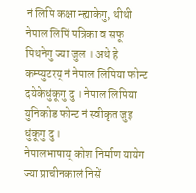नं लिपि कक्षा न्ह्याकेगु, थीथी नेपाल लिपिं पत्रिका व सफू पिथनेगु ज्या जुल । अथे हे कम्प्युटरय् नं नेपाल लिपिया फोन्ट दयेकेधुंकूगु दु । नेपाल लिपिया युनिकोड फोन्ट नं स्वीकृत जुइ धुंकूगु दु ।
नेपालभाषाय् कोश निर्माण यायेग ज्या प्राचीनकालं निसें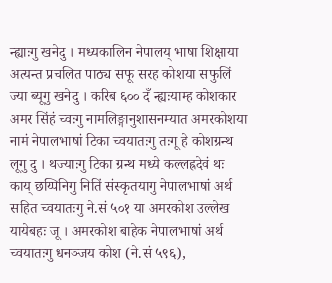न्ह्याःगु खनेदु । मध्यकालिन नेपालय् भाषा शिक्षाया अत्यन्त प्रचलित पाठ्य सफू सरह कोशया सफुलिं ज्या ब्यूगु खनेदु । करिब ६०० दँ न्ह्यःयाम्ह कोशकार अमर सिंहं च्वःगु नामलिङ्गानुशासनम्यात अमरकोशया नामं नेपालभाषां टिका च्वयातःगु तःगू हे कोशग्रन्थ लूगु दु । थज्याःगु टिका ग्रन्थ मध्ये कल्लह्रदेवं थः काय् छय्पिनिगु नितिं संस्कृतयागु नेपालभाषां अर्थ सहित च्वयातःगु ने.सं ५०१ या अमरकोश उल्लेख यायेबहः जू । अमरकोश बाहेक नेपालभाषां अर्थ च्वयातःगु धनञ्जय कोश (ने.सं ५९६),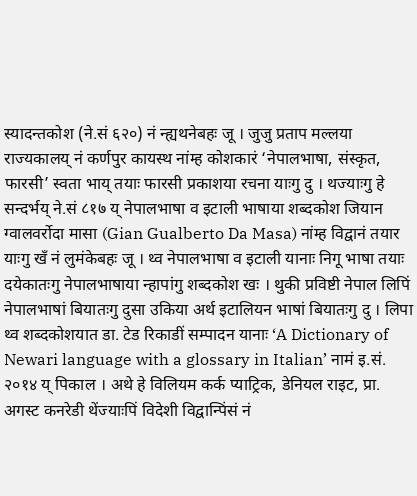स्यादन्तकोश (ने.सं ६२०) नं न्ह्यथनेबहः जू । जुजु प्रताप मल्लया राज्यकालय् नं कर्णपुर कायस्थ नांम्ह कोशकारं ‘नेपालभाषा, संस्कृत, फारसी’ स्वता भाय् तयाः फारसी प्रकाशया रचना याःगु दु । थज्याःगु हे सन्दर्भय् ने.सं ८१७ य् नेपालभाषा व इटाली भाषाया शब्दकोश जियान ग्वालवर्रोदा मासा (Gian Gualberto Da Masa) नांम्ह विद्वानं तयार याःगु खँ नं लुमंकेबहः जू । थ्व नेपालभाषा व इटाली यानाः निगू भाषा तयाः दयेकातःगु नेपालभाषाया न्हापांगु शब्दकोश खः । थुकी प्रविष्टी नेपाल लिपिं नेपालभाषां बियातःगु दुसा उकिया अर्थ इटालियन भाषां बियातःगु दु । लिपा थ्व शब्दकोशयात डा. टेड रिकाडीं सम्पादन यानाः ‘A Dictionary of Newari language with a glossary in Italian’ नामं इ.सं. २०१४ य् पिकाल । अथे हे विलियम कर्क प्याट्रिक, डेनियल राइट, प्रा. अगस्ट कनरेडी थेंज्याःपिं विदेशी विद्वान्पिंसं नं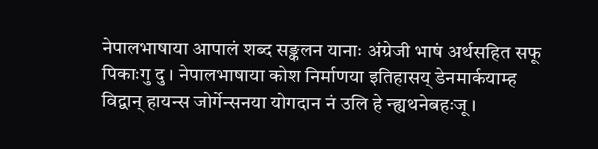नेपालभाषाया आपालं शब्द सङ्कलन यानाः अंग्रेजी भाषं अर्थसहित सफू पिकाःगु दु । नेपालभाषाया कोश निर्माणया इतिहासय् डेनमार्कयाम्ह विद्वान् हायन्स जोर्गेन्सनया योगदान नं उलि हे न्ह्यथनेबहःजू ।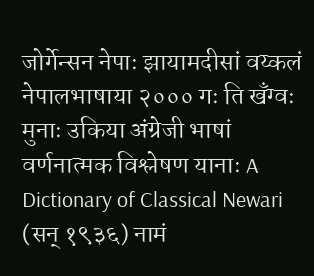जोर्गेन्सन नेपाः झायामदीसां वय्कलं नेपालभाषाया २००० गः ति खँग्वः मुनाः उकिया अंग्रेजी भाषां वर्णनात्मक विश्लेषण यानाः A Dictionary of Classical Newari (सन् १९३६) नामं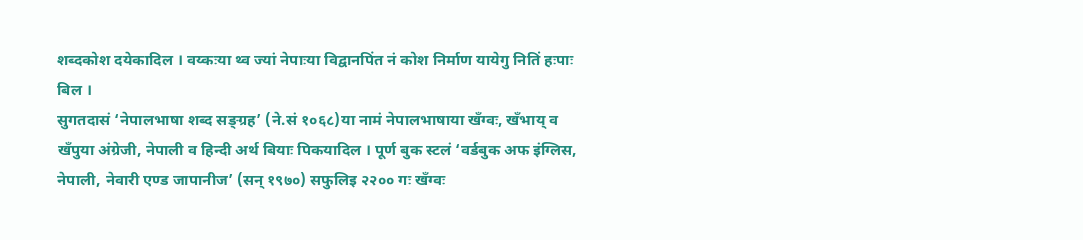शब्दकोश दयेकादिल । वय्कःया थ्व ज्यां नेपाःया विद्वानपिंत नं कोश निर्माण यायेगु नितिं हःपाः बिल ।
सुगतदासं ‘नेपालभाषा शब्द सङ्ग्रह’ (ने.सं १०६८)या नामं नेपालभाषाया खँग्वः, खँभाय् व खँपुया अंग्रेजी, नेपाली व हिन्दी अर्थ बियाः पिकयादिल । पूर्ण बुक स्टलं ‘वर्डबुक अफ इंग्लिस, नेपाली, नेवारी एण्ड जापानीज’ (सन् १९७०) सफुलिइ २२०० गः खँग्वः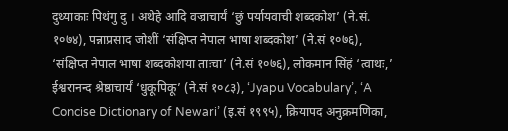दुथ्याकाः पिथंगु दु । अथेहे आदि वज्राचार्यं ‘छुं पर्यायवाची शब्दकोश’ (ने.सं. १०७४), पन्नाप्रसाद जोशीं ‘संक्षिप्त नेपाल भाषा शब्दकोश’ (ने.सं १०७६), ‘संक्षिप्त नेपाल भाषा शब्दकोशया ताःचा’ (ने.सं १०७६), लोकमान सिंहं ‘त्वाथः,’ ईश्वरानन्द श्रेष्ठाचार्यं ‘धुकूपिकू’ (ने.सं १०८३), ‘Jyapu Vocabulary’, ‘A Concise Dictionary of Newari’ (इ.सं १९९५), क्रियापद अनुक्रमणिका,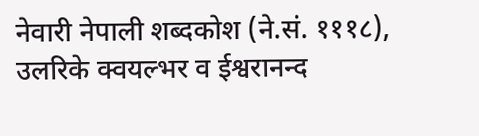नेवारी नेपाली शब्दकोश (ने.सं. १११८), उलरिके क्वयल्भर व ईश्वरानन्द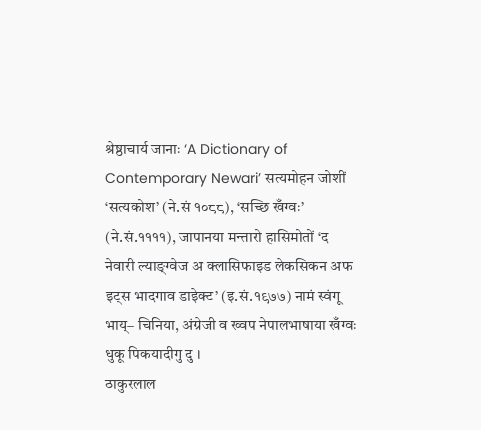श्रेष्ठाचार्य जानाः ‘A Dictionary of Contemporary Newari’ सत्यमोहन जोशीं ‘सत्यकोश’ (ने.सं १०८८), ‘सच्छि खँग्वः’ (ने.सं.११११), जापानया मन्तारो हासिमोतों ‘द नेवारी ल्याङ्ग्वेज अ क्लासिफाइड लेकसिकन अफ इट्स भादगाव डाइेक्ट’ (इ.सं.१९७७) नामं स्वंगू भाय्– चिनिया, अंग्रेजी व ख्वप नेपालभाषाया खँग्वः धुकू पिकयादीगु दु ।
ठाकुरलाल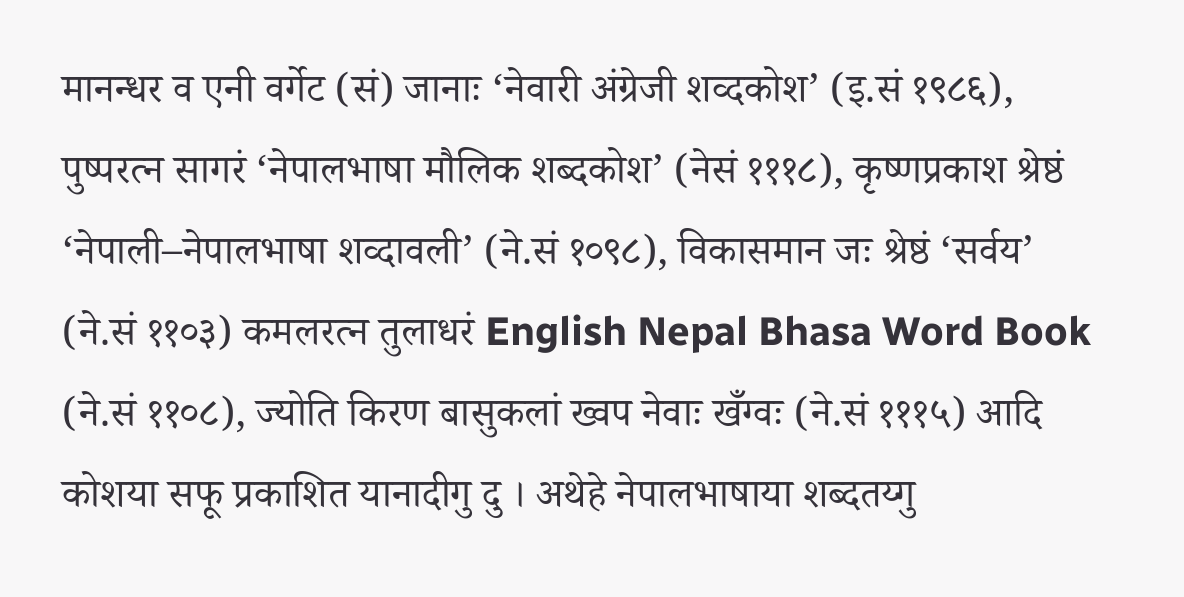मानन्धर व एनी वर्गेट (सं) जानाः ‘नेवारी अंग्रेजी शव्दकोश’ (इ.सं १९८६), पुष्परत्न सागरं ‘नेपालभाषा मौलिक शब्दकोश’ (नेसं १११८), कृष्णप्रकाश श्रेष्ठं ‘नेपाली–नेपालभाषा शव्दावली’ (ने.सं १०९८), विकासमान जः श्रेष्ठं ‘सर्वय’ (ने.सं ११०३) कमलरत्न तुलाधरं English Nepal Bhasa Word Book (ने.सं ११०८), ज्योति किरण बासुकलां ख्वप नेवाः खँग्वः (ने.सं १११५) आदि कोशया सफू प्रकाशित यानादीगु दु । अथेहे नेपालभाषाया शब्दतय्गु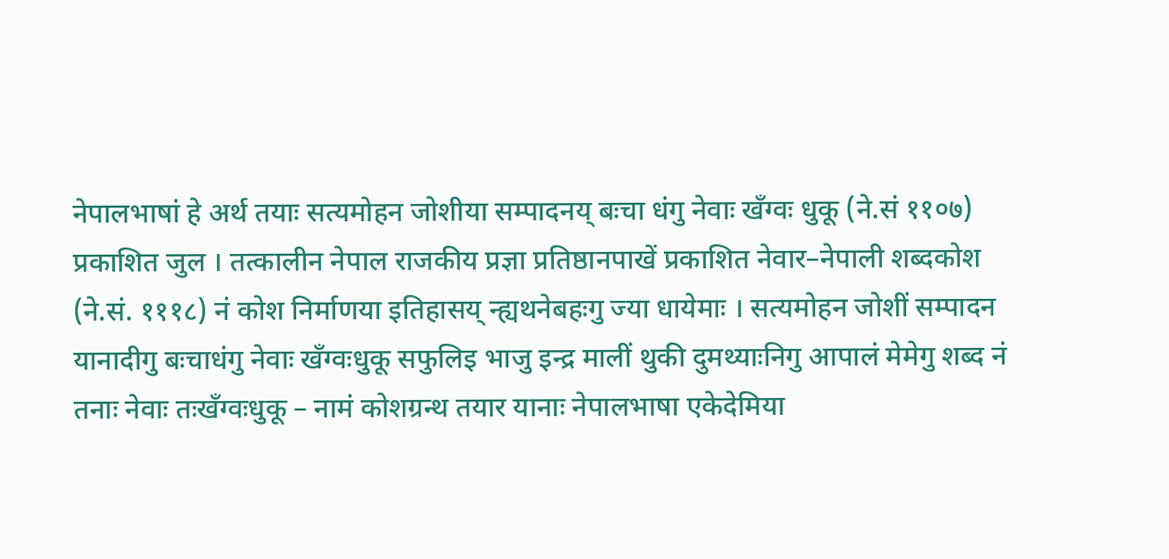नेपालभाषां हे अर्थ तयाः सत्यमोहन जोशीया सम्पादनय् बःचा धंगु नेवाः खँग्वः धुकू (ने.सं ११०७) प्रकाशित जुल । तत्कालीन नेपाल राजकीय प्रज्ञा प्रतिष्ठानपाखें प्रकाशित नेवार–नेपाली शब्दकोश (ने.सं. १११८) नं कोश निर्माणया इतिहासय् न्ह्यथनेबहःगु ज्या धायेमाः । सत्यमोहन जोशीं सम्पादन यानादीगु बःचाधंगु नेवाः खँग्वःधुकू सफुलिइ भाजु इन्द्र मालीं थुकी दुमथ्याःनिगु आपालं मेमेगु शब्द नं तनाः नेवाः तःखँग्वःधुकू – नामं कोशग्रन्थ तयार यानाः नेपालभाषा एकेदेमिया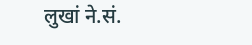लुखां ने.सं.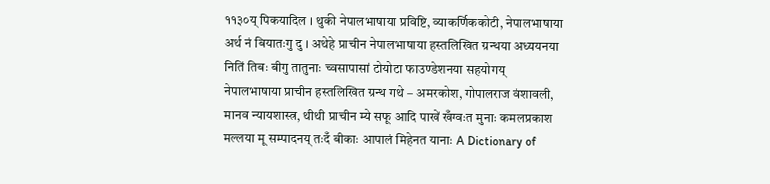११३०य् पिकयादिल । थुकी नेपालभाषाया प्रविष्टि, व्याकर्णिककोटी, नेपालभाषाया अर्थ नं बियातःगु दु । अथेहे प्राचीन नेपालभाषाया हस्तलिखित ग्रन्थया अध्ययनया नितिं तिबः बीगु तातुनाः च्वसापासां टोयोटा फाउण्डेशनया सहयोगय् नेपालभाषाया प्राचीन हस्तलिखित ग्रन्थ गथे – अमरकोश, गोपालराज वंशावली, मानव न्यायशास्त्र, थीथी प्राचीन म्ये सफू आदि पाखें खँग्वःत मुनाः कमलप्रकाश मल्लया मू सम्पादनय् तःदँ बीकाः आपालं मिहेनत यानाः A Dictionary of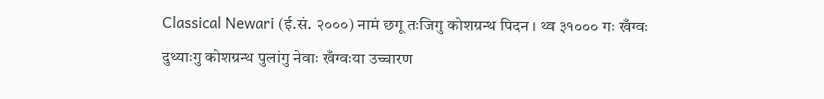Classical Newari (ई.सं. २०००) नामं छगू तःजिगु कोशग्रन्थ पिदन । थ्व ३१००० गः खँग्वः दुथ्याःगु कोशग्रन्थ पुलांगु नेवाः खँग्वःया उच्चारण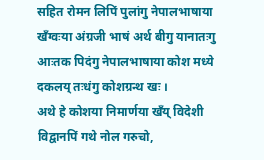सहित रोमन लिपिं पुलांगु नेपालभाषाया खँग्वःया अंग्रजी भाषं अर्थ बीगु यानातःगु आःतक पिदंगु नेपालभाषाया कोश मध्ये दकलय् तःधंगु कोशग्रन्थ खः ।
अथे हे कोशया निमार्णया खँय् विदेशी विद्वानपिं गथे नोल गरुचो,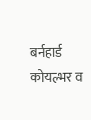बर्नहार्ड कोयल्भर व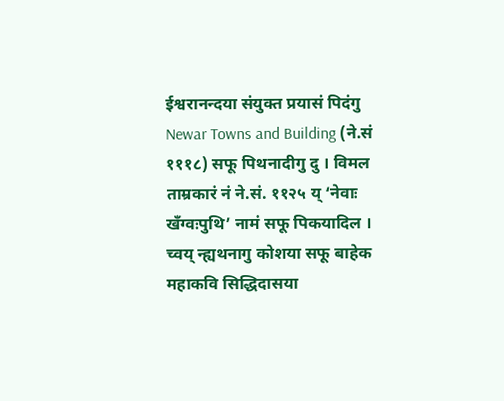ईश्वरानन्दया संयुक्त प्रयासं पिदंगु Newar Towns and Building (ने.सं १११८) सफू पिथनादीगु दु । विमल ताम्रकारं नं ने.सं. ११२५ य् ‘नेवाः खँग्वःपुथि’ नामं सफू पिकयादिल । च्वय् न्ह्यथनागु कोशया सफू बाहेक महाकवि सिद्धिदासया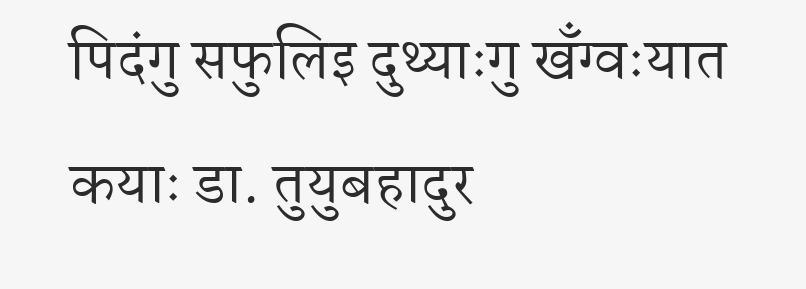पिदंगु सफुलिइ दुथ्याःगु खँग्वःयात कयाः डा. तुयुबहादुर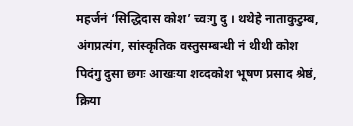महर्जनं ‘सिद्धिदास कोश’ च्वःगु दु । थथेहे नाताकुटुम्ब, अंगप्रत्यंग, सांस्कृतिक वस्तुसम्बन्धी नं थीथी कोश पिदंगु दुसा छगः आखःया शव्दकोश भूषण प्रसाद श्रेष्ठं, क्रिया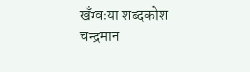खँग्वःया शब्दकोश चन्द्रमान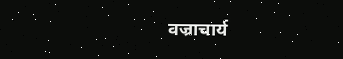वज्राचार्य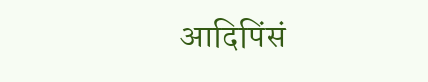आदिपिंसं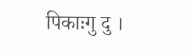पिकाःगु दु ।